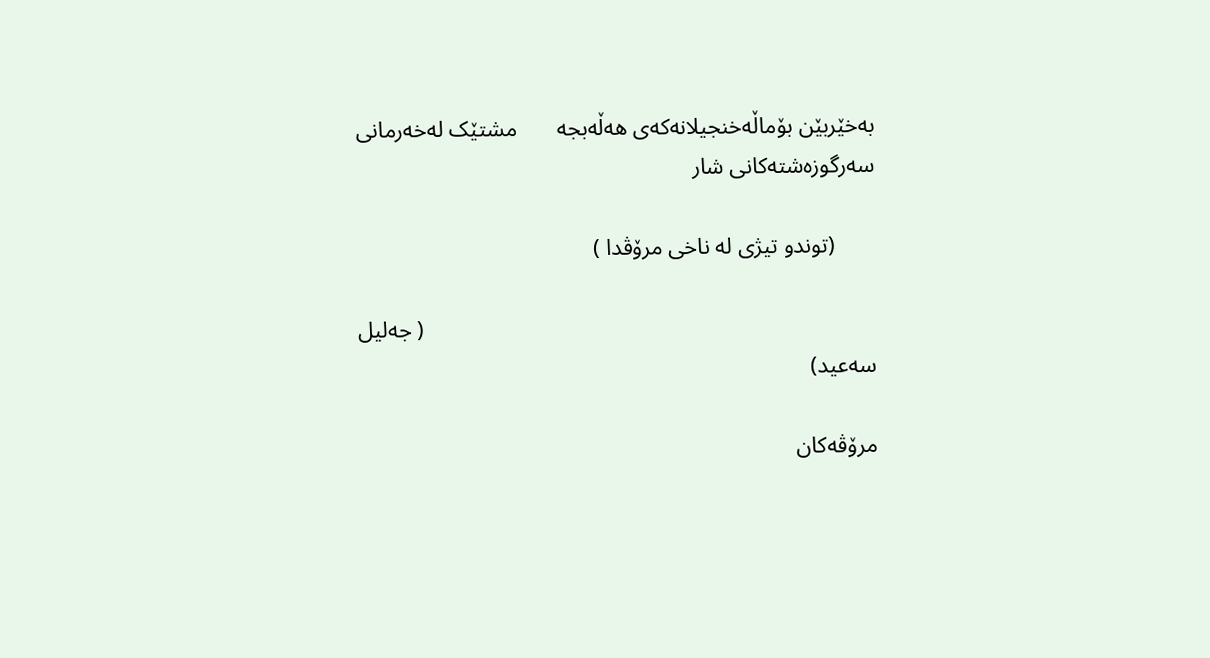به‌خێربێن بۆماڵه‌خنجیلانه‌که‌ی هه‌ڵه‌بجه‌       مشتێک له‌خه‌رمانی سه‌رگوزه‌شته‌کانی شار

       (توندو تیژی له‌ ناخی مرۆڤدا )

                                                                               ( جه‌لیل سه‌عید)

مرۆڤه‌كان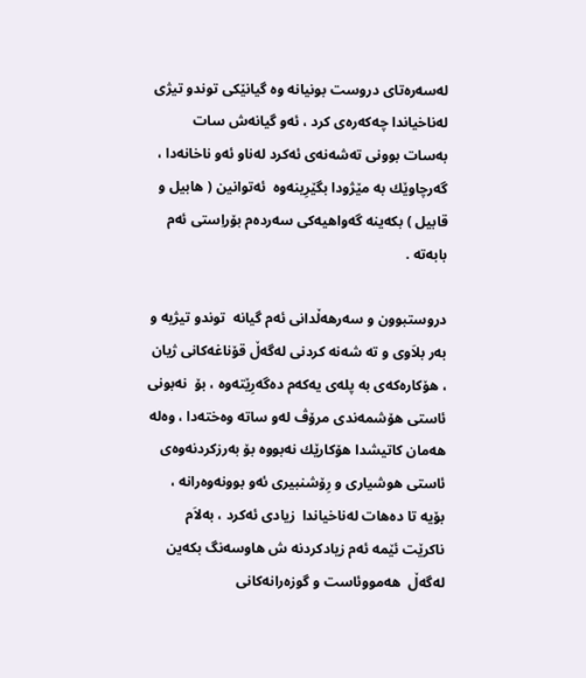له‌سه‌ره‌تای دروست بونیانه‌ وه‌ گیانێكی توندو تیژی له‌ناخیاندا چه‌كه‌ره‌ی كرد ، ئه‌و گیانه‌ش سات به‌سات بوونی ته‌شه‌نه‌ی ئه‌كرد له‌ناو ئه‌و ناخانه‌دا ، گه‌رچاوێك به‌ مێژودا بگێرِینه‌وه‌  ئه‌توانین ( هابیل و قابیل ) بكه‌ینه‌ گه‌واهیه‌كی سه‌رده‌م بۆراِستی ئه‌م بابه‌ته‌ .

دروستبوون و سه‌رهه‌ڵدانی ئه‌م گیانه‌  توندو تیژیه‌ و به‌ر بلاَوی و ته‌ شه‌نه‌ كردنی له‌گه‌ڵ قۆناغه‌كانی ژیان ، هۆكاره‌كه‌ی به‌ پله‌ی یه‌كه‌م ده‌گه‌رِێته‌وه‌ ، بۆ  نه‌بونی ئاستی هۆشمه‌ندی مرۆڤ له‌و ساته‌ وه‌خته‌دا ، وه‌له‌ هه‌مان كاتیشدا هۆكارێك نه‌بووه‌ بۆ به‌رزكردنه‌وه‌ی ئاستی هوشیاری و رِۆشنبیری ئه‌و بوونه‌وه‌رانه‌ ، بۆیه‌ تا ده‌هات له‌ناخیاندا  زیادی ئه‌كرد ، به‌لاَم ناكرێت ئێمه‌ ئه‌م زیادكردنه‌ ش هاوسه‌نگ بكه‌ین له‌گه‌ڵ  هه‌مووئاست و گوزه‌رانه‌كانی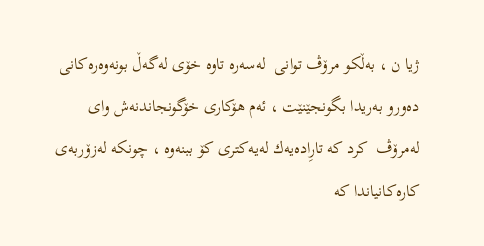ژیا ن ، به‌ڵكو مرۆڤ توانی  له‌سه‌ره‌ تاوه‌ خۆی له‌گه‌ڵ بونه‌وه‌ره‌كانی ده‌ورو به‌ریدا بگونجێنێت ، ئه‌م هۆكاری خۆگونجاندنه‌ش وای له‌مرۆڤ  كرد كه‌ تارِاده‌یه‌ك له‌یه‌كتری كۆ ببنه‌وه‌ ، چونكه‌ له‌زۆربه‌ی كاره‌كانیاندا كه‌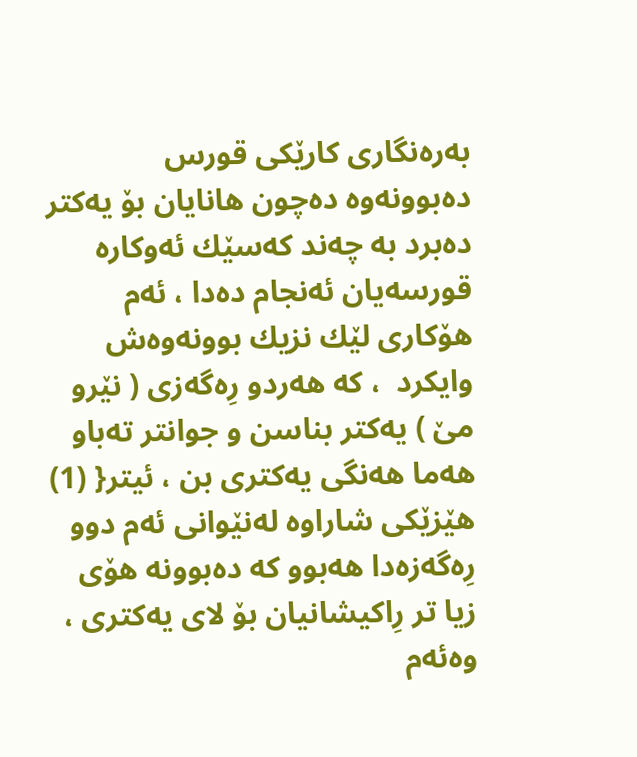به‌ره‌نگاری كارێكی قورس ده‌بوونه‌وه‌ ده‌چون هانایان بۆ یه‌كتر ده‌برد به‌ چه‌ند كه‌سێك ئه‌وكاره‌ قورسه‌یان ئه‌نجام ده‌دا ، ئه‌م هۆكاری لێك نزیك بوونه‌وه‌ش وایكرد  ، كه‌ هه‌ردو رِه‌گه‌زی ( نێرو مێ ) یه‌كتر بناسن و جوانتر ته‌باو هه‌ما هه‌نگی یه‌كتری بن ، ئیتر{ (1) هێزێكی شاراوه‌ له‌نێوانی ئه‌م دوو رِه‌گه‌زه‌دا هه‌بوو كه‌ ده‌بوونه‌ هۆی زیا تر رِاكیشانیان بۆ لای یه‌كتری ، وه‌ئه‌م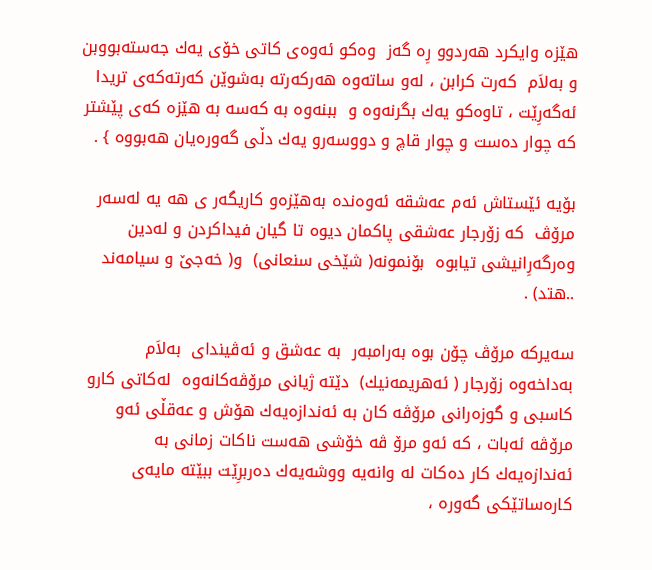هێزه‌ وایكرد هه‌ردوو رِه‌ گه‌ز  وه‌كو ئه‌وه‌ی كاتی خۆی یه‌ك جه‌سته‌بووبن و به‌لاَم  كه‌رت كرابن ، له‌و ساته‌وه‌ هه‌ركه‌رته‌ به‌شوێن كه‌رته‌كه‌ی تریدا ئه‌گه‌رِێت ، تاوه‌كو یه‌ك بگرنه‌وه‌ و  ببنه‌وه‌ به‌ كه‌سه‌ به‌ هێزه‌ كه‌ی پێشتر كه‌ چوار ده‌ست و چوار قاچ و دووسه‌رو یه‌ك دڵی گه‌وره‌یان هه‌بووه‌ } .

بۆیه‌ ئێستاش ئه‌م عه‌شقه‌ ئه‌وه‌نده‌ به‌هێزه‌و كاریگه‌ر ی هه‌ یه‌ له‌سه‌ر مرۆڤ  كه‌ زۆرجار عه‌شقی پاكمان دیوه‌ تا گیان فیداكردن و له‌دین وه‌رگه‌رِانیشی تیابوه‌  بۆنمونه‌( شێخی سنعانی)  و( خه‌جێ و سیامه‌ند ..هتد) .

سه‌یركه‌ مرۆڤ چۆن بوه‌ به‌رامبه‌ر  به‌ عه‌شق و ئه‌ڤیندای  به‌لاَم به‌داخه‌وه‌ زۆرجار ( ئه‌هریمه‌نیك)  دێته‌ ژیانی مرۆڤه‌كانه‌وه‌  له‌كاتی كارو كاسبی و گوزه‌رانی مرۆڤه‌ كان به‌ ئه‌ندازه‌یه‌ك هۆش و عه‌قڵی ئه‌و مرۆڤه‌ ئه‌بات ، كه‌ ئه‌و مرۆ ڤه‌ خۆشی هه‌ست ناكات زمانی به‌ ئه‌ندازه‌یه‌ك كار ده‌كات له‌ وانه‌یه‌ ووشه‌یه‌ك ده‌ربرِێت ببێته‌ مایه‌ی كاره‌ساتێكی گه‌وره‌ ،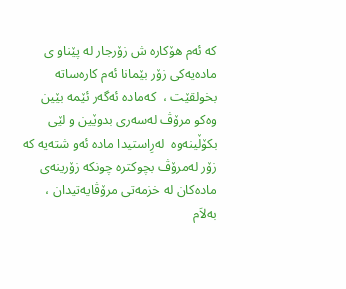كه‌ ئه‌م هۆكاره‌ ش زۆرجار له‌ پێناو ی ماده‌یه‌كی زۆر بێمانا ئه‌م كاره‌ساته‌ بخولقێت ،  كه‌ماده‌ ئه‌گه‌ر ئێمه‌ بێین وه‌كو مرۆڤ له‌سه‌ری بدوێین و لێی بكۆڵینه‌وه‌  له‌رِاستیدا ماده‌ ئه‌و شته‌یه‌ كه‌ زۆر له‌مرۆڤ بچوكتره‌ چونكه‌ زۆرینه‌ی ماده‌كان له‌ خزمه‌تی مرۆڤایه‌تیدان ، به‌لاَم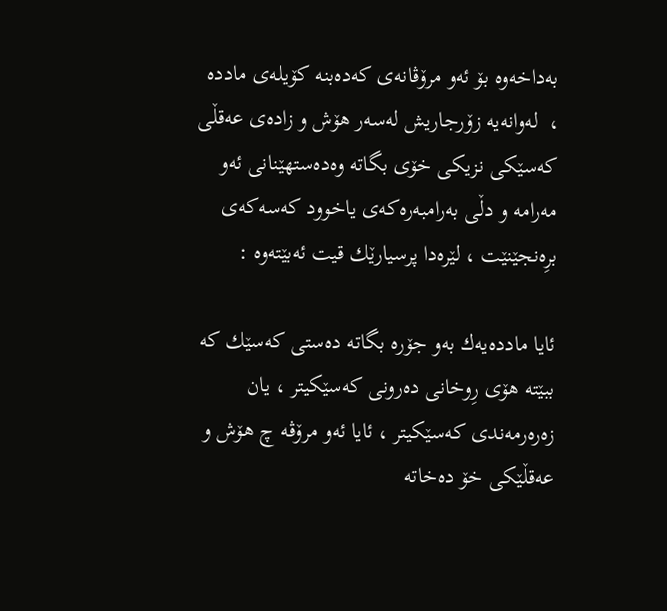به‌داخه‌وه‌ بۆ ئه‌و مرۆڤانه‌ی كه‌ده‌بنه‌ كۆیله‌ی مادده‌ ،  له‌وانه‌یه‌ زۆرجاریش له‌سه‌ر هۆش و زاده‌ی عه‌قڵی كه‌سێكی نزیكی خۆی بگاته‌ وه‌ده‌ستهێنانی ئه‌و مه‌رامه‌ و دڵی به‌رامبه‌ره‌كه‌ی یاخوود كه‌سه‌كه‌ی برِه‌نجێنێت ، لێره‌دا پرسیارێك قیت ئه‌بێته‌وه‌ :

ئایا مادده‌یه‌ك به‌و جۆره‌ بگاته‌ ده‌ستی كه‌سێك كه‌ ببێته‌ هۆی رِوخانی ده‌رونی كه‌سێكیتر ، یان زه‌ره‌رمه‌ندی كه‌سێكیتر ، ئایا ئه‌و مرۆڤه‌ چ هۆش و عه‌قڵێكی خۆ ده‌خاته‌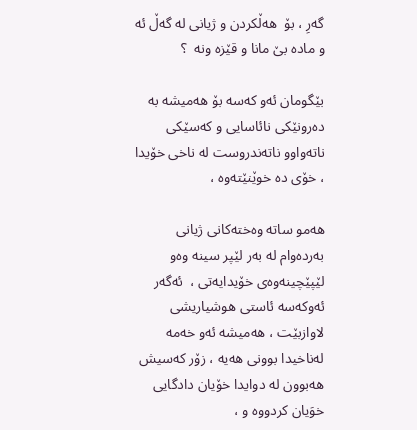گه‌رِ ، بۆ  هه‌ڵكردن و ژیانی له‌ گه‌ڵ ئه‌ و ماده‌ بێ مانا و قێزه‌ ونه‌  ؟

بێگومان ئه‌و كه‌سه‌ بۆ هه‌میشه‌ به‌ ده‌رونێكی نائاسایی و كه‌سێكی ناته‌واوو ناته‌ندروست له‌ ناخی خۆیدا  ، خۆی ده‌ خوێنێته‌وه‌ ،

هه‌مو ساته‌ وه‌خته‌كانی ژیانی به‌رده‌وام له‌ به‌ر لێپر سینه‌ وه‌و لێپێچینه‌وه‌ی خۆیدایه‌تی ،  ئه‌گه‌ر ئه‌وكه‌سه‌ ئاستی هوشیاریشی لاوازبێت ، هه‌میشه‌ ئه‌و خه‌مه‌ له‌ناخیدا بوونی هه‌یه‌ ، زۆر كه‌سیش هه‌بوون له‌ دوایدا خۆیان دادگایی خوَیان كردووه‌ و ،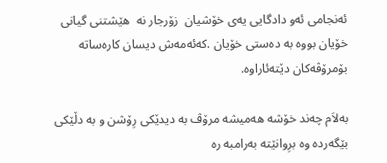ئه‌نجامی ئه‌و دادگایی یه‌ی خۆشیان  زۆرجار نه‌  هێشتنی گیانی خۆیان بووه‌ به‌ ده‌ستی خۆیان .كه‌ئه‌مه‌ش دیسان كاره‌ساته‌ بۆمرۆڤه‌كان دێته‌ئاراوه‌.

به‌لاَم چه‌ند خۆشه‌ هه‌میشه‌ مرۆڤ به‌ دیدێكی رِۆشن و به‌ دڵێكی بێگه‌رده‌ وه‌ برِوانێته‌ به‌رامبه‌ ره‌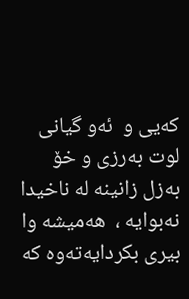كه‌یی و  ئه‌و گیانی لوت به‌رزی و خۆ به‌زل زانینه‌ له‌ ناخیدا نه‌بوایه‌ ،  هه‌میشه‌ وا بیری بكردایه‌ته‌وه‌ كه‌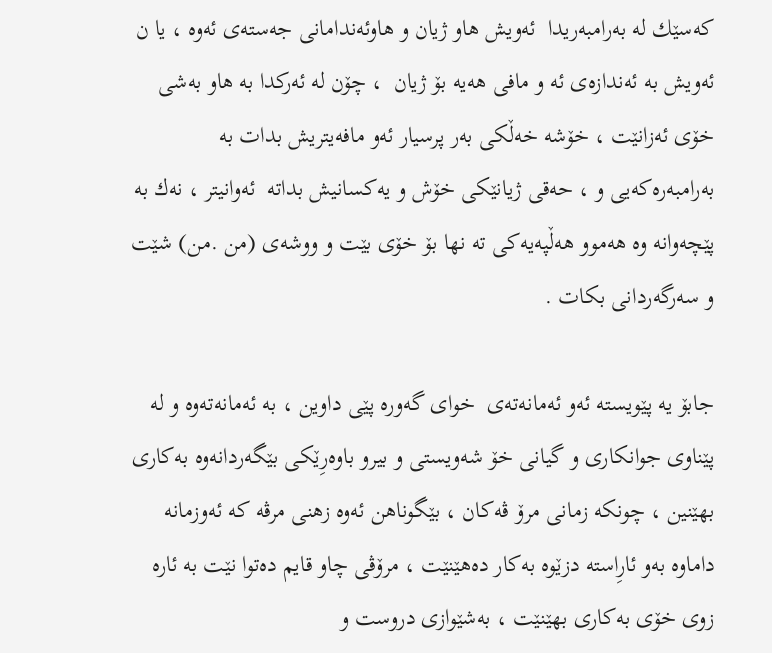كه‌سێك له‌ به‌رامبه‌ریدا  ئه‌ویش هاو ژیان و هاوئه‌ندامانی جه‌سته‌ی ئه‌وه‌ ، یا ن ئه‌ویش به‌ ئه‌ندازه‌ی ئه‌ و مافی هه‌یه‌ بۆ ژیان  ، چۆن له‌ ئه‌ركدا به‌ هاو به‌شی خۆی ئه‌زانێت ، خۆشه‌ خه‌ڵكی به‌ر پرسیار ئه‌و مافه‌یتریش بدات به‌ به‌رامبه‌ره‌كه‌یی و ، حه‌قی ژیانێكی خۆش و یه‌كسانیش بداته‌  ئه‌وانیتر ، نه‌ك به‌ پێچه‌وانه‌ وه‌ هه‌موو هه‌ڵپه‌یه‌كی ته‌ نها بۆ خۆی بێت و ووشه‌ى (من .من) شێت و سه‌رگه‌ردانی بكات .

جابۆ یه‌ پێویسته‌ ئه‌و ئه‌مانه‌ته‌ی  خوای گه‌وره‌ پێی داوین ، به‌ ئه‌مانه‌ته‌وه‌ و له‌ پێناوی جوانكاری و گیانی خۆ شه‌ویستی و بیرو باوه‌رِێكی بێگه‌ردانه‌وه‌ به‌كاری بهێنین ، چونكه‌ زمانی مرۆ ڤه‌كان ، بێگوناهن ئه‌وه‌ زهنی مرڤه‌ كه‌ ئه‌وزمانه‌ داماوه‌ به‌و ئارِاسته‌ دزێوه‌ به‌كار ده‌هێنێت ، مرۆڤی چاو قایم ده‌توا نێت به‌ ئاره‌ زوی خۆی به‌كاری بهێنێت ، به‌شێوازی دروست و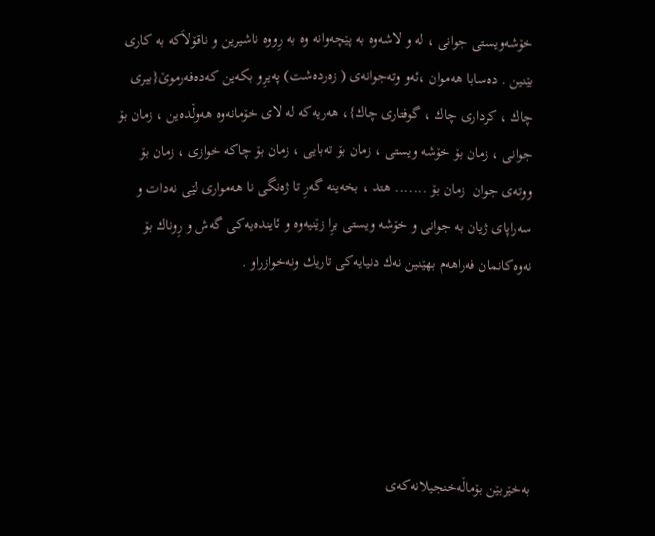خۆشه‌ویستی جوانی ، له‌ و لاشه‌وه‌ به‌ پێچه‌وانه‌ وه‌ به‌ رِووه‌ ناشیرین و ناقۆلاَكه‌ به‌ كاری بێنین . ده‌سابا هه‌موان ،ئه‌و وته‌جوانه‌ی ( زه‌رده‌شت) په‌یرِو بكه‌ین كه‌ده‌فه‌رموێ{بیری چاك ، كرداری چاك ، گوفتاری چاك}، هه‌ریه‌كه‌ له‌ لای خۆمانه‌وه‌ هه‌وڵده‌ین ، زمان بۆ جوانی ، زمان بۆ خۆشه‌ ویستی ، زمان بۆ ته‌بایی ، زمان بۆ چاكه‌ خوازی ، زمان بۆ ووته‌ی جوان  زمان بۆ ....... هتد ، بخه‌ینه‌ گه‌رِ تا ژه‌نگی نا هه‌مواری لێی نه‌دات و سه‌راپای ژیان به‌ جوانی و خۆشه‌ ویستی برِا زێنیه‌وه‌ و ئاینده‌یه‌كی گه‌ش و رِوناك بۆ نه‌وه‌كانمان فه‌راهه‌م بهێنین نه‌ك دنیایه‌كی تاریك ونه‌خوازراو .





به‌خێربێن بۆماڵه‌خنجیلانه‌که‌ی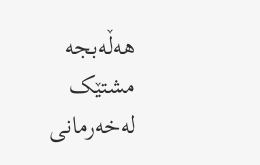هه‌ڵه‌بجه‌       مشتێک له‌خه‌رمانی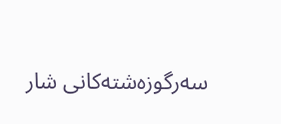سه‌رگوزه‌شته‌کانی شار